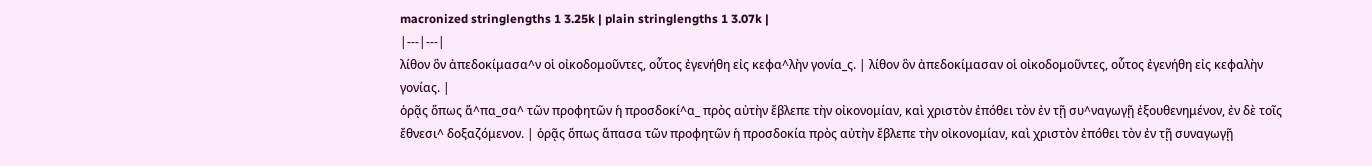macronized stringlengths 1 3.25k | plain stringlengths 1 3.07k |
|---|---|
λίθον ὃν ἀπεδοκίμασα^ν οἱ οἰκοδομοῦντες, οὗτος ἐγενήθη εἰς κεφα^λὴν γονία_ς. | λίθον ὃν ἀπεδοκίμασαν οἱ οἰκοδομοῦντες, οὗτος ἐγενήθη εἰς κεφαλὴν γονίας. |
ὁρᾷς ὅπως ἅ^πα_σα^ τῶν προφητῶν ἡ προσδοκί^α_ πρὸς αὐτὴν ἔβλεπε τὴν οἰκονομίαν, καὶ χριστὸν ἐπόθει τὸν ἐν τῇ συ^ναγωγῇ ἐξουθενημένον, ἐν δὲ τοῖς ἔθνεσι^ δοξαζόμενον. | ὁρᾷς ὅπως ἅπασα τῶν προφητῶν ἡ προσδοκία πρὸς αὐτὴν ἔβλεπε τὴν οἰκονομίαν, καὶ χριστὸν ἐπόθει τὸν ἐν τῇ συναγωγῇ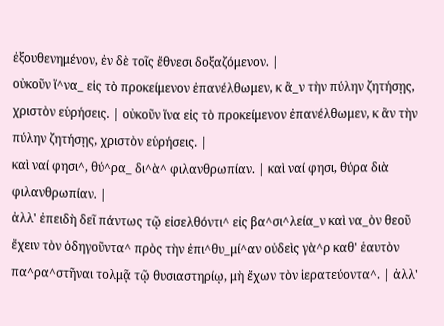ἐξουθενημένον, ἐν δὲ τοῖς ἔθνεσι δοξαζόμενον. |
οὐκοῦν ἵ^να_ εἰς τὸ προκείμενον ἐπανέλθωμεν, κ ἂ_ν τὴν πύλην ζητήσῃς, χριστὸν εὑρήσεις. | οὐκοῦν ἵνα εἰς τὸ προκείμενον ἐπανέλθωμεν, κ ἂν τὴν πύλην ζητήσῃς, χριστὸν εὑρήσεις. |
καὶ ναί φησι^, θύ^ρα_ δι^ὰ^ φιλανθρωπίαν. | καὶ ναί φησι, θύρα διὰ φιλανθρωπίαν. |
ἀλλ' ἐπειδὴ δεῖ πάντως τῷ εἰσελθόντι^ εἰς βα^σι^λεία_ν καὶ να_ὸν θεοῦ ἔχειν τὸν ὁδηγοῦντα^ πρὸς τὴν ἐπι^θυ_μί^αν οὐδεὶς γὰ^ρ καθ' ἑαυτὸν πα^ρα^στῆναι τολμᾷ τῷ θυσιαστηρίῳ, μὴ ἔχων τὸν ἱερατεύοντα^. | ἀλλ'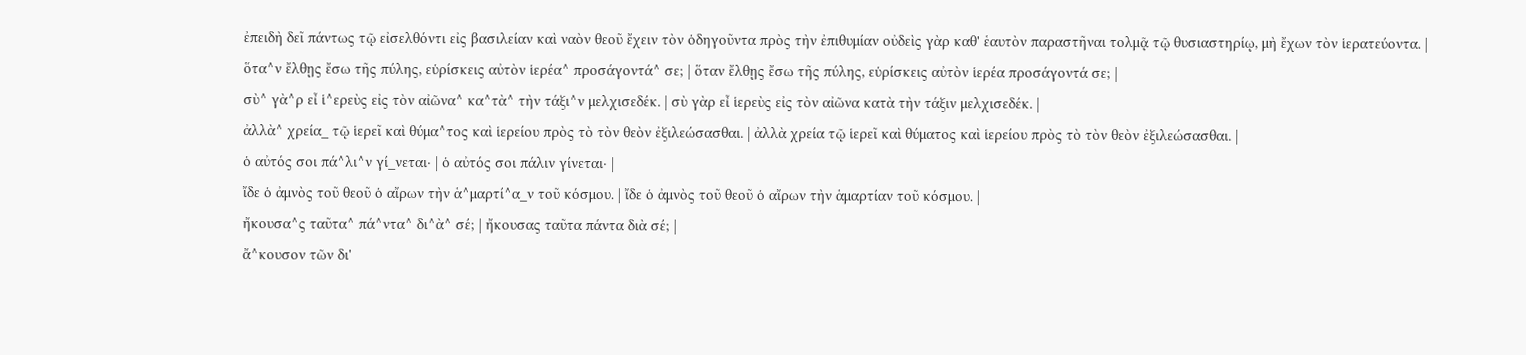ἐπειδὴ δεῖ πάντως τῷ εἰσελθόντι εἰς βασιλείαν καὶ ναὸν θεοῦ ἔχειν τὸν ὁδηγοῦντα πρὸς τὴν ἐπιθυμίαν οὐδεὶς γὰρ καθ' ἑαυτὸν παραστῆναι τολμᾷ τῷ θυσιαστηρίῳ, μὴ ἔχων τὸν ἱερατεύοντα. |
ὅτα^ν ἔλθῃς ἔσω τῆς πύλης, εὑρίσκεις αὐτὸν ἱερέα^ προσάγοντά^ σε; | ὅταν ἔλθῃς ἔσω τῆς πύλης, εὑρίσκεις αὐτὸν ἱερέα προσάγοντά σε; |
σὺ^ γὰ^ρ εἶ ἱ^ερεὺς εἰς τὸν αἰῶνα^ κα^τὰ^ τὴν τάξι^ν μελχισεδέκ. | σὺ γὰρ εἶ ἱερεὺς εἰς τὸν αἰῶνα κατὰ τὴν τάξιν μελχισεδέκ. |
ἀλλὰ^ χρεία_ τῷ ἱερεῖ καὶ θύμα^τος καὶ ἱερείου πρὸς τὸ τὸν θεὸν ἐξιλεώσασθαι. | ἀλλὰ χρεία τῷ ἱερεῖ καὶ θύματος καὶ ἱερείου πρὸς τὸ τὸν θεὸν ἐξιλεώσασθαι. |
ὁ αὐτός σοι πά^λι^ν γί_νεται· | ὁ αὐτός σοι πάλιν γίνεται· |
ἴδε ὁ ἀμνὸς τοῦ θεοῦ ὁ αἴρων τὴν ἁ^μαρτί^α_ν τοῦ κόσμου. | ἴδε ὁ ἀμνὸς τοῦ θεοῦ ὁ αἴρων τὴν ἁμαρτίαν τοῦ κόσμου. |
ἤκουσα^ς ταῦτα^ πά^ντα^ δι^ὰ^ σέ; | ἤκουσας ταῦτα πάντα διὰ σέ; |
ἄ^κουσον τῶν δι'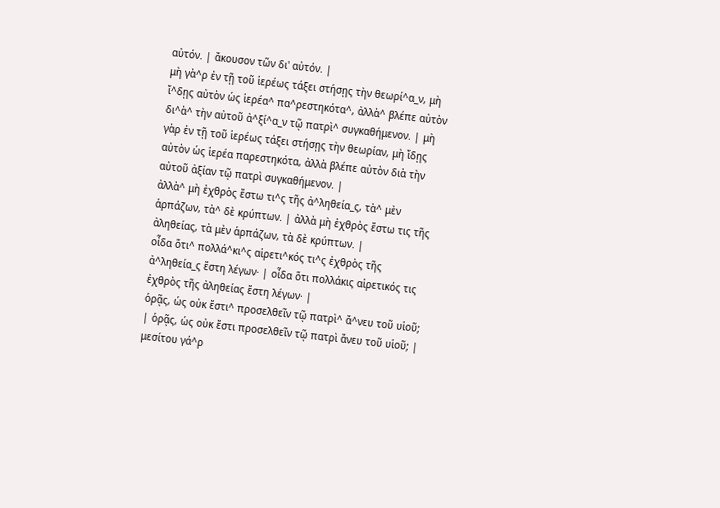αὐτόν. | ἄκουσον τῶν δι' αὐτόν. |
μὴ γὰ^ρ ἐν τῇ τοῦ ἱερέως τάξει στήσῃς τὴν θεωρί^α_ν, μὴ ἴ^δῃς αὐτὸν ὡς ἱερέα^ πα^ρεστηκότα^, ἀλλὰ^ βλέπε αὐτὸν δι^ὰ^ τὴν αὐτοῦ ἀ^ξί^α_ν τῷ πατρὶ^ συγκαθήμενον. | μὴ γὰρ ἐν τῇ τοῦ ἱερέως τάξει στήσῃς τὴν θεωρίαν, μὴ ἴδῃς αὐτὸν ὡς ἱερέα παρεστηκότα, ἀλλὰ βλέπε αὐτὸν διὰ τὴν αὐτοῦ ἀξίαν τῷ πατρὶ συγκαθήμενον. |
ἀλλὰ^ μὴ ἐχθρὸς ἔστω τι^ς τῆς ἀ^ληθεία_ς, τὰ^ μὲν ἁρπάζων, τὰ^ δὲ κρύπτων. | ἀλλὰ μὴ ἐχθρὸς ἔστω τις τῆς ἀληθείας, τὰ μὲν ἁρπάζων, τὰ δὲ κρύπτων. |
οἶδα ὅτι^ πολλά^κι^ς αἱρετι^κός τι^ς ἐχθρὸς τῆς ἀ^ληθεία_ς ἔστη λέγων· | οἶδα ὅτι πολλάκις αἱρετικός τις ἐχθρὸς τῆς ἀληθείας ἔστη λέγων· |
ὁρᾷς, ὡς οὐκ ἔστι^ προσελθεῖν τῷ πατρὶ^ ἄ^νευ τοῦ υἱοῦ; | ὁρᾷς, ὡς οὐκ ἔστι προσελθεῖν τῷ πατρὶ ἄνευ τοῦ υἱοῦ; |
μεσίτου γά^ρ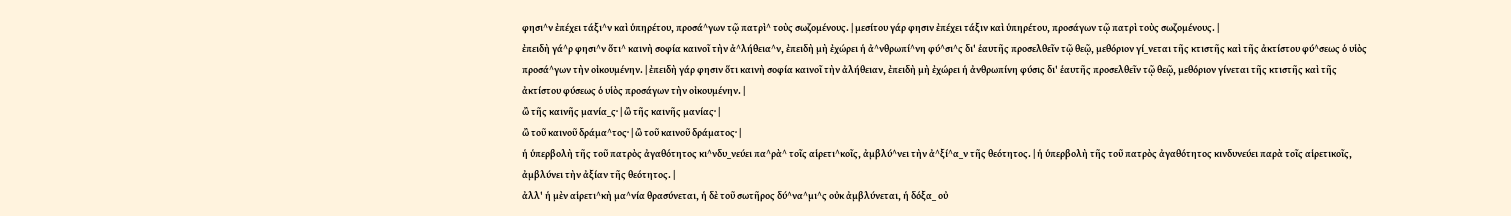φησι^ν ἐπέχει τάξι^ν καὶ ὑπηρέτου, προσά^γων τῷ πατρὶ^ τοὺς σωζομένους. | μεσίτου γάρ φησιν ἐπέχει τάξιν καὶ ὑπηρέτου, προσάγων τῷ πατρὶ τοὺς σωζομένους. |
ἐπειδὴ γά^ρ φησι^ν ὅτι^ καινὴ σοφία καινοῖ τὴν ἀ^λήθεια^ν, ἐπειδὴ μὴ ἐχώρει ἡ ἀ^νθρωπί^νη φύ^σι^ς δι' ἑαυτῆς προσελθεῖν τῷ θεῷ, μεθόριον γί_νεται τῆς κτιστῆς καὶ τῆς ἀκτίστου φύ^σεως ὁ υἱὸς προσά^γων τὴν οἰκουμένην. | ἐπειδὴ γάρ φησιν ὅτι καινὴ σοφία καινοῖ τὴν ἀλήθειαν, ἐπειδὴ μὴ ἐχώρει ἡ ἀνθρωπίνη φύσις δι' ἑαυτῆς προσελθεῖν τῷ θεῷ, μεθόριον γίνεται τῆς κτιστῆς καὶ τῆς ἀκτίστου φύσεως ὁ υἱὸς προσάγων τὴν οἰκουμένην. |
ὢ τῆς καινῆς μανία_ς· | ὢ τῆς καινῆς μανίας· |
ὢ τοῦ καινοῦ δράμα^τος· | ὢ τοῦ καινοῦ δράματος· |
ἡ ὑπερβολὴ τῆς τοῦ πατρὸς ἀγαθότητος κι^νδυ_νεύει πα^ρὰ^ τοῖς αἱρετι^κοῖς, ἀμβλύ^νει τὴν ἀ^ξί^α_ν τῆς θεότητος. | ἡ ὑπερβολὴ τῆς τοῦ πατρὸς ἀγαθότητος κινδυνεύει παρὰ τοῖς αἱρετικοῖς, ἀμβλύνει τὴν ἀξίαν τῆς θεότητος. |
ἀλλ' ἡ μὲν αἱρετι^κὴ μα^νία θρασύνεται, ἡ δὲ τοῦ σωτῆρος δύ^να^μι^ς οὐκ ἀμβλύνεται, ἡ δόξα_ οὐ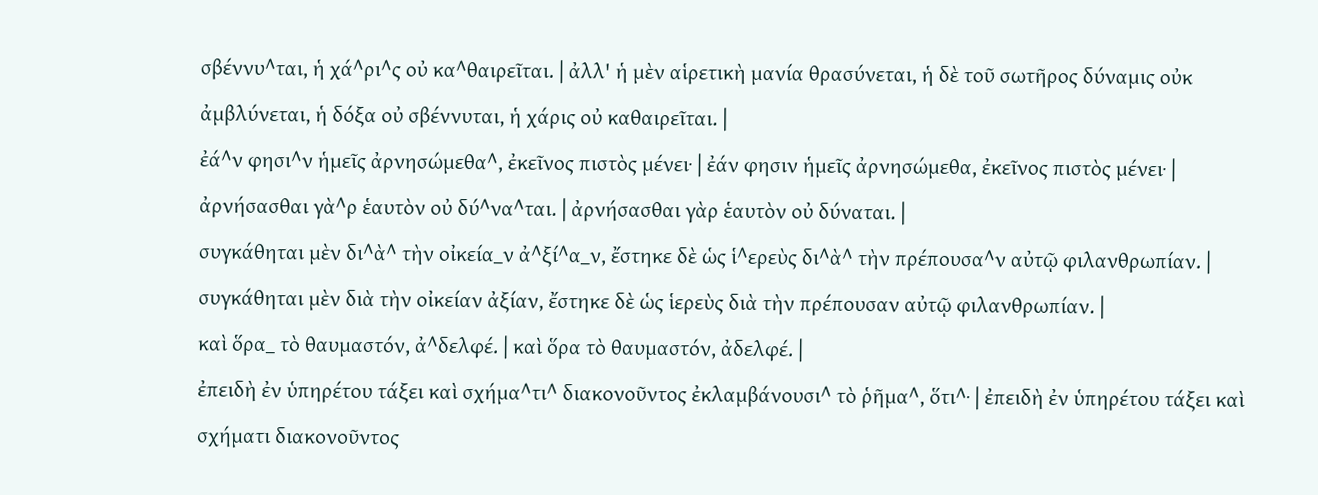σβέννυ^ται, ἡ χά^ρι^ς οὐ κα^θαιρεῖται. | ἀλλ' ἡ μὲν αἱρετικὴ μανία θρασύνεται, ἡ δὲ τοῦ σωτῆρος δύναμις οὐκ ἀμβλύνεται, ἡ δόξα οὐ σβέννυται, ἡ χάρις οὐ καθαιρεῖται. |
ἐά^ν φησι^ν ἡμεῖς ἀρνησώμεθα^, ἐκεῖνος πιστὸς μένει· | ἐάν φησιν ἡμεῖς ἀρνησώμεθα, ἐκεῖνος πιστὸς μένει· |
ἀρνήσασθαι γὰ^ρ ἑαυτὸν οὐ δύ^να^ται. | ἀρνήσασθαι γὰρ ἑαυτὸν οὐ δύναται. |
συγκάθηται μὲν δι^ὰ^ τὴν οἰκεία_ν ἀ^ξί^α_ν, ἔστηκε δὲ ὡς ἱ^ερεὺς δι^ὰ^ τὴν πρέπουσα^ν αὐτῷ φιλανθρωπίαν. | συγκάθηται μὲν διὰ τὴν οἰκείαν ἀξίαν, ἔστηκε δὲ ὡς ἱερεὺς διὰ τὴν πρέπουσαν αὐτῷ φιλανθρωπίαν. |
καὶ ὅρα_ τὸ θαυμαστόν, ἀ^δελφέ. | καὶ ὅρα τὸ θαυμαστόν, ἀδελφέ. |
ἐπειδὴ ἐν ὑπηρέτου τάξει καὶ σχήμα^τι^ διακονοῦντος ἐκλαμβάνουσι^ τὸ ῥῆμα^, ὅτι^· | ἐπειδὴ ἐν ὑπηρέτου τάξει καὶ σχήματι διακονοῦντος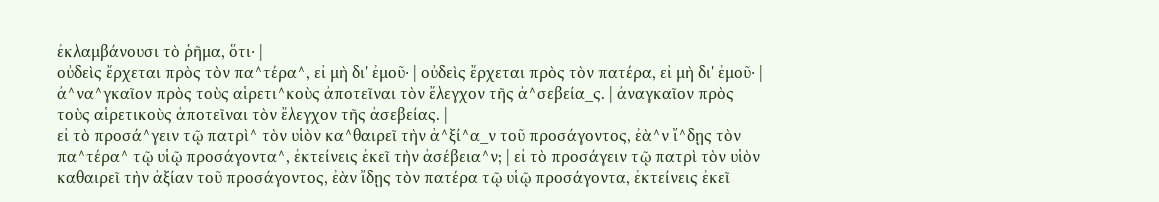ἐκλαμβάνουσι τὸ ῥῆμα, ὅτι· |
οὐδεὶς ἔρχεται πρὸς τὸν πα^τέρα^, εἰ μὴ δι' ἐμοῦ· | οὐδεὶς ἔρχεται πρὸς τὸν πατέρα, εἰ μὴ δι' ἐμοῦ· |
ἀ^να^γκαῖον πρὸς τοὺς αἱρετι^κοὺς ἀποτεῖναι τὸν ἔλεγχον τῆς ἀ^σεβεία_ς. | ἀναγκαῖον πρὸς τοὺς αἱρετικοὺς ἀποτεῖναι τὸν ἔλεγχον τῆς ἀσεβείας. |
εἰ τὸ προσά^γειν τῷ πατρὶ^ τὸν υἱὸν κα^θαιρεῖ τὴν ἀ^ξί^α_ν τοῦ προσάγοντος, ἐὰ^ν ἴ^δῃς τὸν πα^τέρα^ τῷ υἱῷ προσάγοντα^, ἐκτείνεις ἐκεῖ τὴν ἀσέβεια^ν; | εἰ τὸ προσάγειν τῷ πατρὶ τὸν υἱὸν καθαιρεῖ τὴν ἀξίαν τοῦ προσάγοντος, ἐὰν ἴδῃς τὸν πατέρα τῷ υἱῷ προσάγοντα, ἐκτείνεις ἐκεῖ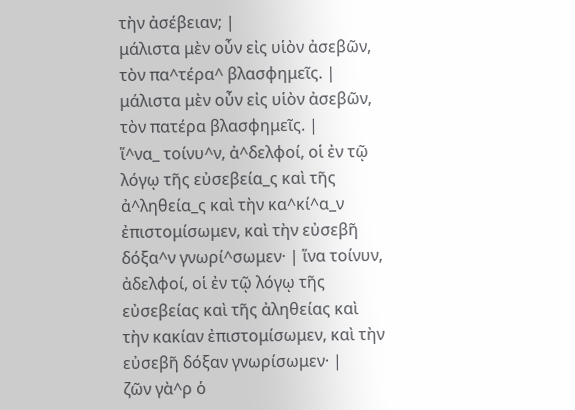τὴν ἀσέβειαν; |
μάλιστα μὲν οὖν εἰς υἱὸν ἀσεβῶν, τὸν πα^τέρα^ βλασφημεῖς. | μάλιστα μὲν οὖν εἰς υἱὸν ἀσεβῶν, τὸν πατέρα βλασφημεῖς. |
ἵ^να_ τοίνυ^ν, ἀ^δελφοί, οἱ ἐν τῷ λόγῳ τῆς εὐσεβεία_ς καὶ τῆς ἀ^ληθεία_ς καὶ τὴν κα^κί^α_ν ἐπιστομίσωμεν, καὶ τὴν εὐσεβῆ δόξα^ν γνωρί^σωμεν· | ἵνα τοίνυν, ἀδελφοί, οἱ ἐν τῷ λόγῳ τῆς εὐσεβείας καὶ τῆς ἀληθείας καὶ τὴν κακίαν ἐπιστομίσωμεν, καὶ τὴν εὐσεβῆ δόξαν γνωρίσωμεν· |
ζῶν γὰ^ρ ὁ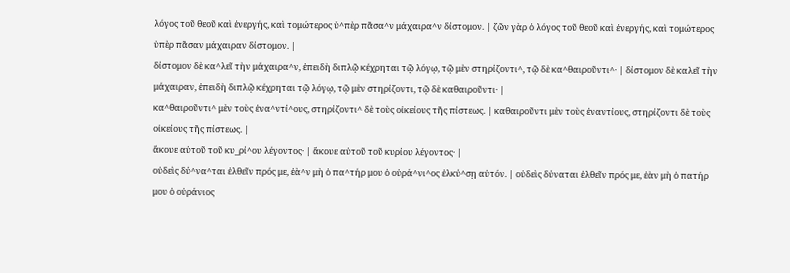λόγος τοῦ θεοῦ καὶ ἐνεργής, καὶ τομώτερος ὑ^πὲρ πᾶσα^ν μάχαιρα^ν δίστομον. | ζῶν γὰρ ὁ λόγος τοῦ θεοῦ καὶ ἐνεργής, καὶ τομώτερος ὑπὲρ πᾶσαν μάχαιραν δίστομον. |
δίστομον δὲ κα^λεῖ τὴν μάχαιρα^ν, ἐπειδὴ διπλῷ κέχρηται τῷ λόγῳ, τῷ μὲν στηρίζοντι^, τῷ δὲ κα^θαιροῦντι^· | δίστομον δὲ καλεῖ τὴν μάχαιραν, ἐπειδὴ διπλῷ κέχρηται τῷ λόγῳ, τῷ μὲν στηρίζοντι, τῷ δὲ καθαιροῦντι· |
κα^θαιροῦντι^ μὲν τοὺς ἐνα^ντί^ους, στηρίζοντι^ δὲ τοὺς οἰκείους τῆς πίστεως. | καθαιροῦντι μὲν τοὺς ἐναντίους, στηρίζοντι δὲ τοὺς οἰκείους τῆς πίστεως. |
ἄκουε αὐτοῦ τοῦ κυ_ρί^ου λέγοντος· | ἄκουε αὐτοῦ τοῦ κυρίου λέγοντος· |
οὐδεὶς δύ^να^ται ἐλθεῖν πρός με, ἐὰ^ν μὴ ὁ πα^τήρ μου ὁ οὐρά^νι^ος ἑλκύ^σῃ αὐτόν. | οὐδεὶς δύναται ἐλθεῖν πρός με, ἐὰν μὴ ὁ πατήρ μου ὁ οὐράνιος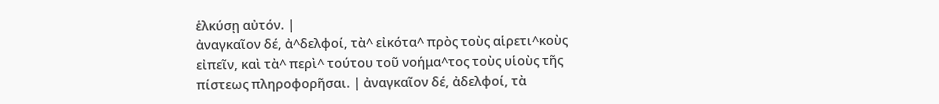ἑλκύσῃ αὐτόν. |
ἀναγκαῖον δέ, ἀ^δελφοί, τὰ^ εἰκότα^ πρὸς τοὺς αἱρετι^κοὺς εἰπεῖν, καὶ τὰ^ περὶ^ τούτου τοῦ νοήμα^τος τοὺς υἱοὺς τῆς πίστεως πληροφορῆσαι. | ἀναγκαῖον δέ, ἀδελφοί, τὰ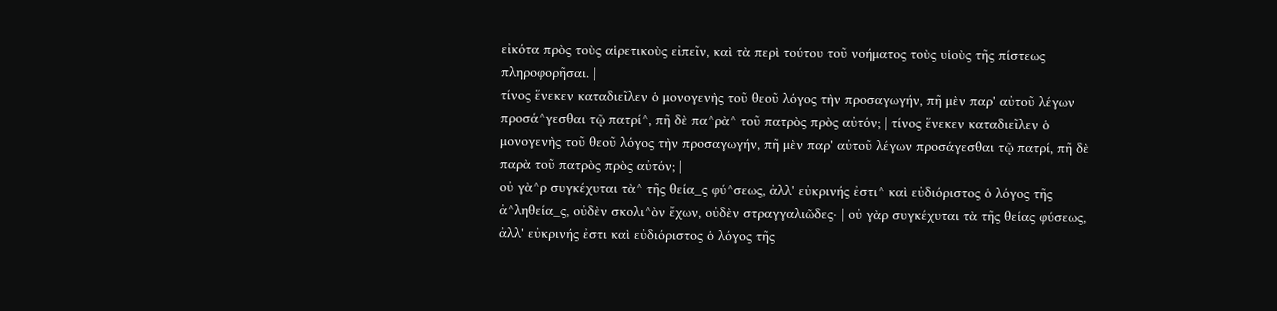εἰκότα πρὸς τοὺς αἱρετικοὺς εἰπεῖν, καὶ τὰ περὶ τούτου τοῦ νοήματος τοὺς υἱοὺς τῆς πίστεως πληροφορῆσαι. |
τίνος ἕνεκεν καταδιεῖλεν ὁ μονογενὴς τοῦ θεοῦ λόγος τὴν προσαγωγήν, πῆ μὲν παρ' αὐτοῦ λέγων προσά^γεσθαι τῷ πατρί^, πῆ δὲ πα^ρὰ^ τοῦ πατρὸς πρὸς αὐτόν; | τίνος ἕνεκεν καταδιεῖλεν ὁ μονογενὴς τοῦ θεοῦ λόγος τὴν προσαγωγήν, πῆ μὲν παρ' αὐτοῦ λέγων προσάγεσθαι τῷ πατρί, πῆ δὲ παρὰ τοῦ πατρὸς πρὸς αὐτόν; |
οὐ γὰ^ρ συγκέχυται τὰ^ τῆς θεία_ς φύ^σεως, ἀλλ' εὐκρινής ἐστι^ καὶ εὐδιόριστος ὁ λόγος τῆς ἀ^ληθεία_ς, οὐδὲν σκολι^ὸν ἔχων, οὐδὲν στραγγαλιῶδες· | οὐ γὰρ συγκέχυται τὰ τῆς θείας φύσεως, ἀλλ' εὐκρινής ἐστι καὶ εὐδιόριστος ὁ λόγος τῆς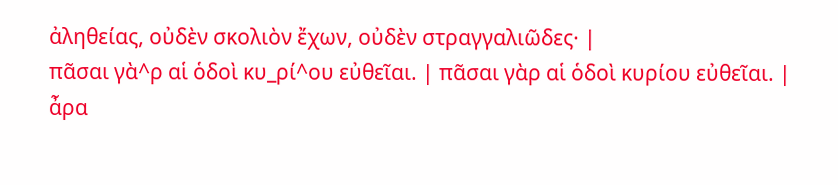ἀληθείας, οὐδὲν σκολιὸν ἔχων, οὐδὲν στραγγαλιῶδες· |
πᾶσαι γὰ^ρ αἱ ὁδοὶ κυ_ρί^ου εὐθεῖαι. | πᾶσαι γὰρ αἱ ὁδοὶ κυρίου εὐθεῖαι. |
ἆρα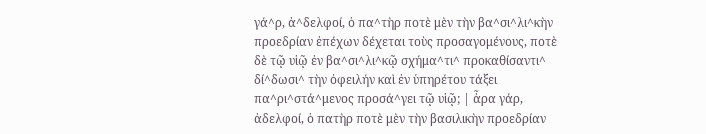γά^ρ, ἀ^δελφοί, ὁ πα^τὴρ ποτὲ μὲν τὴν βα^σι^λι^κὴν προεδρίαν ἐπέχων δέχεται τοὺς προσαγομένους, ποτὲ δὲ τῷ υἱῷ ἐν βα^σι^λι^κῷ σχήμα^τι^ προκαθίσαντι^ δί^δωσι^ τὴν ὀφειλήν καὶ ἐν ὑπηρέτου τάξει πα^ρι^στά^μενος προσά^γει τῷ υἱῷ; | ἆρα γάρ, ἀδελφοί, ὁ πατὴρ ποτὲ μὲν τὴν βασιλικὴν προεδρίαν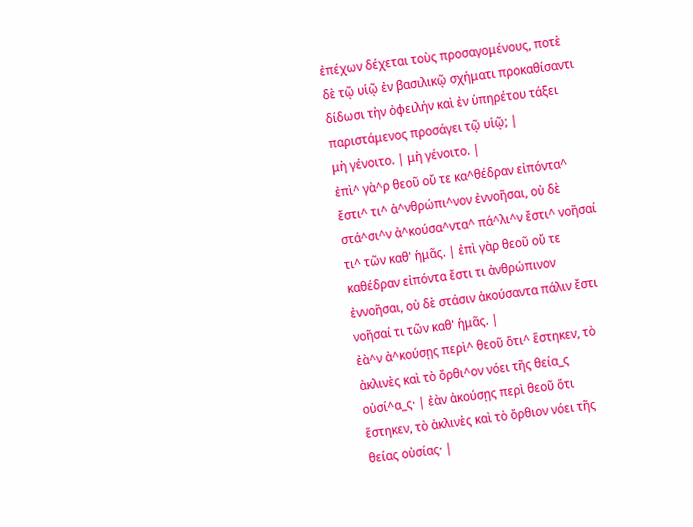ἐπέχων δέχεται τοὺς προσαγομένους, ποτὲ δὲ τῷ υἱῷ ἐν βασιλικῷ σχήματι προκαθίσαντι δίδωσι τὴν ὀφειλήν καὶ ἐν ὑπηρέτου τάξει παριστάμενος προσάγει τῷ υἱῷ; |
μὴ γένοιτο. | μὴ γένοιτο. |
ἐπὶ^ γὰ^ρ θεοῦ οὔ τε κα^θέδραν εἰπόντα^ ἔστι^ τι^ ἀ^νθρώπι^νον ἐννοῆσαι, οὐ δὲ στά^σι^ν ἀ^κούσα^ντα^ πά^λι^ν ἔστι^ νοῆσαί τι^ τῶν καθ' ἡμᾶς. | ἐπὶ γὰρ θεοῦ οὔ τε καθέδραν εἰπόντα ἔστι τι ἀνθρώπινον ἐννοῆσαι, οὐ δὲ στάσιν ἀκούσαντα πάλιν ἔστι νοῆσαί τι τῶν καθ' ἡμᾶς. |
ἐὰ^ν ἀ^κούσῃς περὶ^ θεοῦ ὅτι^ ἕστηκεν, τὸ ἀκλινὲς καὶ τὸ ὄρθι^ον νόει τῆς θεία_ς οὐσί^α_ς· | ἐὰν ἀκούσῃς περὶ θεοῦ ὅτι ἕστηκεν, τὸ ἀκλινὲς καὶ τὸ ὄρθιον νόει τῆς θείας οὐσίας· |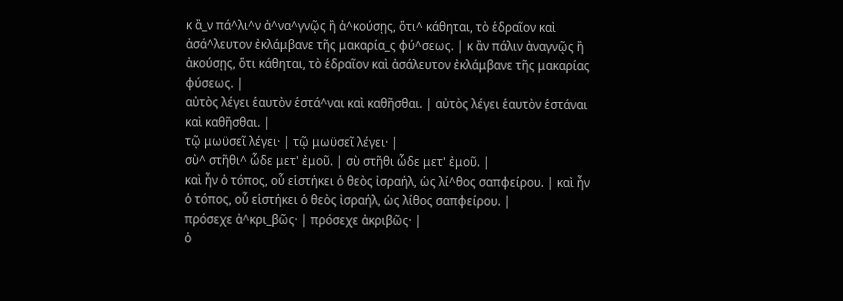κ ἂ_ν πά^λι^ν ἀ^να^γνῷς ἢ ἀ^κούσῃς, ὅτι^ κάθηται, τὸ ἑδραῖον καὶ ἀσά^λευτον ἐκλάμβανε τῆς μακαρία_ς φύ^σεως. | κ ἂν πάλιν ἀναγνῷς ἢ ἀκούσῃς, ὅτι κάθηται, τὸ ἑδραῖον καὶ ἀσάλευτον ἐκλάμβανε τῆς μακαρίας φύσεως. |
αὐτὸς λέγει ἑαυτὸν ἑστά^ναι καὶ καθῆσθαι. | αὐτὸς λέγει ἑαυτὸν ἑστάναι καὶ καθῆσθαι. |
τῷ μωϋσεῖ λέγει· | τῷ μωϋσεῖ λέγει· |
σὺ^ στῆθι^ ὧδε μετ' ἐμοῦ. | σὺ στῆθι ὧδε μετ' ἐμοῦ. |
καὶ ἦν ὁ τόπος, οὗ εἱστήκει ὁ θεὸς ἰσραήλ, ὡς λί^θος σαπφείρου. | καὶ ἦν ὁ τόπος, οὗ εἱστήκει ὁ θεὸς ἰσραήλ, ὡς λίθος σαπφείρου. |
πρόσεχε ἀ^κρι_βῶς· | πρόσεχε ἀκριβῶς· |
ὁ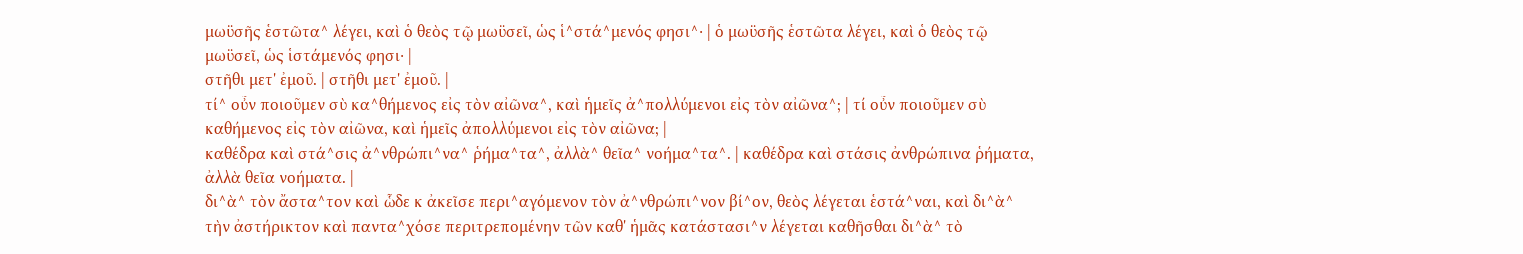μωϋσῆς ἑστῶτα^ λέγει, καὶ ὁ θεὸς τῷ μωϋσεῖ, ὡς ἱ^στά^μενός φησι^· | ὁ μωϋσῆς ἑστῶτα λέγει, καὶ ὁ θεὸς τῷ μωϋσεῖ, ὡς ἱστάμενός φησι· |
στῆθι μετ' ἐμοῦ. | στῆθι μετ' ἐμοῦ. |
τί^ οὖν ποιοῦμεν σὺ κα^θήμενος εἰς τὸν αἰῶνα^, καὶ ἡμεῖς ἀ^πολλύμενοι εἰς τὸν αἰῶνα^; | τί οὖν ποιοῦμεν σὺ καθήμενος εἰς τὸν αἰῶνα, καὶ ἡμεῖς ἀπολλύμενοι εἰς τὸν αἰῶνα; |
καθέδρα καὶ στά^σις ἀ^νθρώπι^να^ ῥήμα^τα^, ἀλλὰ^ θεῖα^ νοήμα^τα^. | καθέδρα καὶ στάσις ἀνθρώπινα ῥήματα, ἀλλὰ θεῖα νοήματα. |
δι^ὰ^ τὸν ἄστα^τον καὶ ὧδε κ ἀκεῖσε περι^αγόμενον τὸν ἀ^νθρώπι^νον βί^ον, θεὸς λέγεται ἑστά^ναι, καὶ δι^ὰ^ τὴν ἀστήρικτον καὶ παντα^χόσε περιτρεπομένην τῶν καθ' ἡμᾶς κατάστασι^ν λέγεται καθῆσθαι δι^ὰ^ τὸ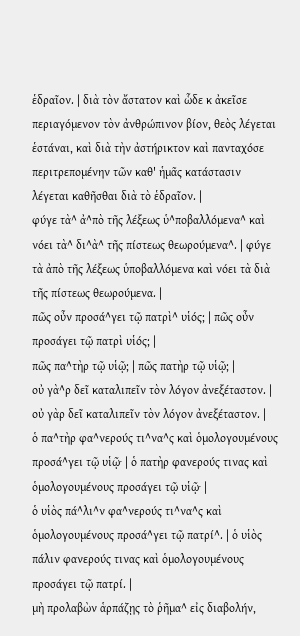ἑδραῖον. | διὰ τὸν ἄστατον καὶ ὧδε κ ἀκεῖσε περιαγόμενον τὸν ἀνθρώπινον βίον, θεὸς λέγεται ἑστάναι, καὶ διὰ τὴν ἀστήρικτον καὶ πανταχόσε περιτρεπομένην τῶν καθ' ἡμᾶς κατάστασιν λέγεται καθῆσθαι διὰ τὸ ἑδραῖον. |
φύγε τὰ^ ἀ^πὸ τῆς λέξεως ὑ^ποβαλλόμενα^ καὶ νόει τὰ^ δι^ὰ^ τῆς πίστεως θεωρούμενα^. | φύγε τὰ ἀπὸ τῆς λέξεως ὑποβαλλόμενα καὶ νόει τὰ διὰ τῆς πίστεως θεωρούμενα. |
πῶς οὖν προσά^γει τῷ πατρὶ^ υἱός; | πῶς οὖν προσάγει τῷ πατρὶ υἱός; |
πῶς πα^τὴρ τῷ υἱῷ; | πῶς πατὴρ τῷ υἱῷ; |
οὐ γὰ^ρ δεῖ καταλιπεῖν τὸν λόγον ἀνεξέταστον. | οὐ γὰρ δεῖ καταλιπεῖν τὸν λόγον ἀνεξέταστον. |
ὁ πα^τὴρ φα^νερούς τι^να^ς καὶ ὁμολογουμένους προσά^γει τῷ υἱῷ· | ὁ πατὴρ φανερούς τινας καὶ ὁμολογουμένους προσάγει τῷ υἱῷ· |
ὁ υἱὸς πά^λι^ν φα^νερούς τι^να^ς καὶ ὁμολογουμένους προσά^γει τῷ πατρί^. | ὁ υἱὸς πάλιν φανερούς τινας καὶ ὁμολογουμένους προσάγει τῷ πατρί. |
μὴ προλαβὼν ἁρπάζῃς τὸ ῥῆμα^ εἰς διαβολήν,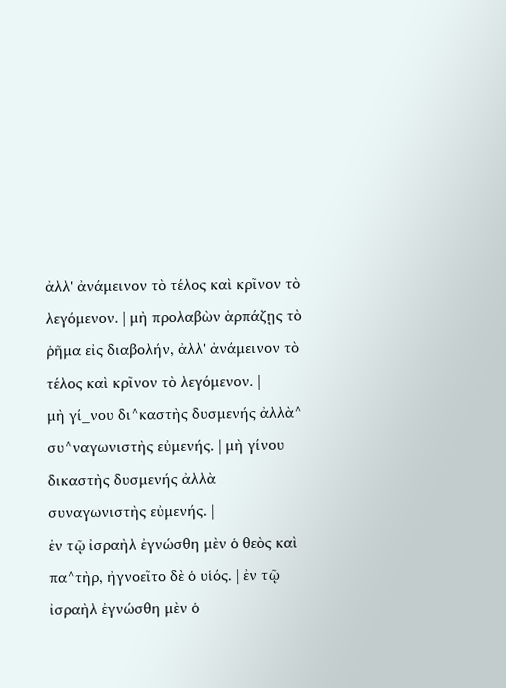ἀλλ' ἀνάμεινον τὸ τέλος καὶ κρῖνον τὸ λεγόμενον. | μὴ προλαβὼν ἁρπάζῃς τὸ ῥῆμα εἰς διαβολήν, ἀλλ' ἀνάμεινον τὸ τέλος καὶ κρῖνον τὸ λεγόμενον. |
μὴ γί_νου δι^καστὴς δυσμενής ἀλλὰ^ συ^ναγωνιστὴς εὐμενής. | μὴ γίνου δικαστὴς δυσμενής ἀλλὰ συναγωνιστὴς εὐμενής. |
ἐν τῷ ἰσραὴλ ἐγνώσθη μὲν ὁ θεὸς καὶ πα^τὴρ, ἠγνοεῖτο δὲ ὁ υἱός. | ἐν τῷ ἰσραὴλ ἐγνώσθη μὲν ὁ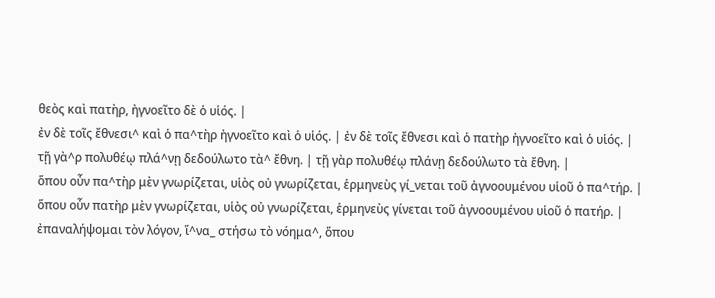θεὸς καὶ πατὴρ, ἠγνοεῖτο δὲ ὁ υἱός. |
ἐν δὲ τοῖς ἔθνεσι^ καὶ ὁ πα^τὴρ ἠγνοεῖτο καὶ ὁ υἱός. | ἐν δὲ τοῖς ἔθνεσι καὶ ὁ πατὴρ ἠγνοεῖτο καὶ ὁ υἱός. |
τῇ γὰ^ρ πολυθέῳ πλά^νῃ δεδούλωτο τὰ^ ἔθνη. | τῇ γὰρ πολυθέῳ πλάνῃ δεδούλωτο τὰ ἔθνη. |
ὅπου οὖν πα^τὴρ μὲν γνωρίζεται, υἱὸς οὐ γνωρίζεται, ἑρμηνεὺς γί_νεται τοῦ ἀγνοουμένου υἱοῦ ὁ πα^τήρ. | ὅπου οὖν πατὴρ μὲν γνωρίζεται, υἱὸς οὐ γνωρίζεται, ἑρμηνεὺς γίνεται τοῦ ἀγνοουμένου υἱοῦ ὁ πατήρ. |
ἐπαναλήψομαι τὸν λόγον, ἵ^να_ στήσω τὸ νόημα^, ὅπου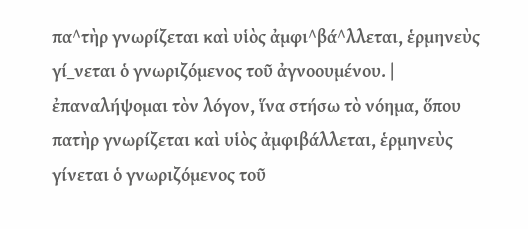πα^τὴρ γνωρίζεται καὶ υἱὸς ἀμφι^βά^λλεται, ἑρμηνεὺς γί_νεται ὁ γνωριζόμενος τοῦ ἀγνοουμένου. | ἐπαναλήψομαι τὸν λόγον, ἵνα στήσω τὸ νόημα, ὅπου πατὴρ γνωρίζεται καὶ υἱὸς ἀμφιβάλλεται, ἑρμηνεὺς γίνεται ὁ γνωριζόμενος τοῦ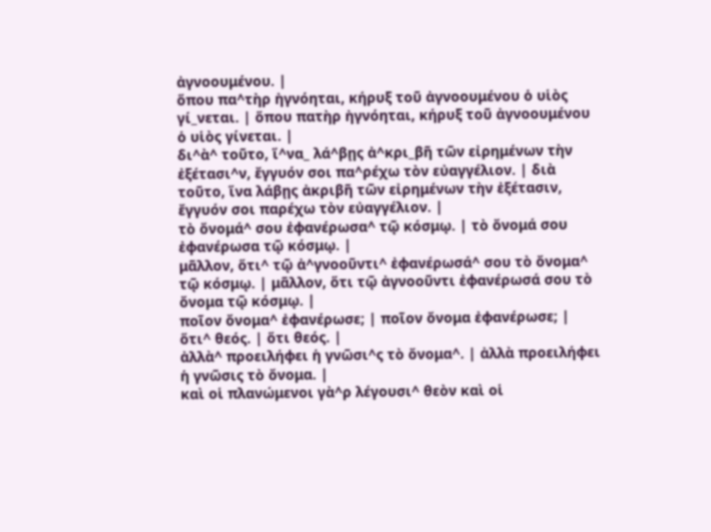ἀγνοουμένου. |
ὅπου πα^τὴρ ἠγνόηται, κήρυξ τοῦ ἀγνοουμένου ὁ υἱὸς γί_νεται. | ὅπου πατὴρ ἠγνόηται, κήρυξ τοῦ ἀγνοουμένου ὁ υἱὸς γίνεται. |
δι^ὰ^ τοῦτο, ἵ^να_ λά^βῃς ἀ^κρι_βῆ τῶν εἰρημένων τὴν ἐξέτασι^ν, ἔγγυόν σοι πα^ρέχω τὸν εὐαγγέλιον. | διὰ τοῦτο, ἵνα λάβῃς ἀκριβῆ τῶν εἰρημένων τὴν ἐξέτασιν, ἔγγυόν σοι παρέχω τὸν εὐαγγέλιον. |
τὸ ὄνομά^ σου ἐφανέρωσα^ τῷ κόσμῳ. | τὸ ὄνομά σου ἐφανέρωσα τῷ κόσμῳ. |
μᾶλλον, ὅτι^ τῷ ἀ^γνοοῦντι^ ἐφανέρωσά^ σου τὸ ὄνομα^ τῷ κόσμῳ. | μᾶλλον, ὅτι τῷ ἀγνοοῦντι ἐφανέρωσά σου τὸ ὄνομα τῷ κόσμῳ. |
ποῖον ὄνομα^ ἐφανέρωσε; | ποῖον ὄνομα ἐφανέρωσε; |
ὅτι^ θεός. | ὅτι θεός. |
ἀλλὰ^ προειλήφει ἡ γνῶσι^ς τὸ ὄνομα^. | ἀλλὰ προειλήφει ἡ γνῶσις τὸ ὄνομα. |
καὶ οἱ πλανώμενοι γὰ^ρ λέγουσι^ θεὸν καὶ οἱ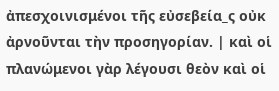ἀπεσχοινισμένοι τῆς εὐσεβεία_ς οὐκ ἀρνοῦνται τὴν προσηγορίαν. | καὶ οἱ πλανώμενοι γὰρ λέγουσι θεὸν καὶ οἱ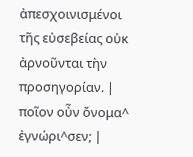ἀπεσχοινισμένοι τῆς εὐσεβείας οὐκ ἀρνοῦνται τὴν προσηγορίαν. |
ποῖον οὖν ὄνομα^ ἐγνώρι^σεν; |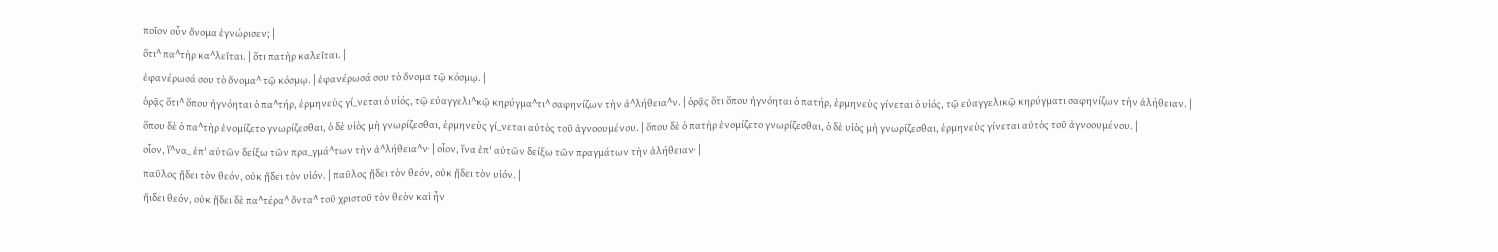ποῖον οὖν ὄνομα ἐγνώρισεν; |
ὅτι^ πα^τὴρ κα^λεῖται. | ὅτι πατὴρ καλεῖται. |
ἐφανέρωσά σου τὸ ὄνομα^ τῷ κόσμῳ. | ἐφανέρωσά σου τὸ ὄνομα τῷ κόσμῳ. |
ὁρᾷς ὅτι^ ὅπου ἠγνόηται ὁ πα^τήρ, ἑρμηνεὺς γί_νεται ὁ υἱός, τῷ εὐαγγελι^κῷ κηρύγμα^τι^ σαφηνίζων τὴν ἀ^λήθεια^ν. | ὁρᾷς ὅτι ὅπου ἠγνόηται ὁ πατήρ, ἑρμηνεὺς γίνεται ὁ υἱός, τῷ εὐαγγελικῷ κηρύγματι σαφηνίζων τὴν ἀλήθειαν. |
ὅπου δὲ ὁ πα^τὴρ ἐνομίζετο γνωρίζεσθαι, ὁ δὲ υἱὸς μὴ γνωρίζεσθαι, ἑρμηνεὺς γί_νεται αὐτὸς τοῦ ἀγνοουμένου. | ὅπου δὲ ὁ πατὴρ ἐνομίζετο γνωρίζεσθαι, ὁ δὲ υἱὸς μὴ γνωρίζεσθαι, ἑρμηνεὺς γίνεται αὐτὸς τοῦ ἀγνοουμένου. |
οἷον, ἵ^να_ ἐπ' αὐτῶν δείξω τῶν πρα_γμά^των τὴν ἀ^λήθεια^ν· | οἷον, ἵνα ἐπ' αὐτῶν δείξω τῶν πραγμάτων τὴν ἀλήθειαν· |
παῦλος ᾔδει τὸν θεόν, οὐκ ᾔδει τὸν υἱόν. | παῦλος ᾔδει τὸν θεόν, οὐκ ᾔδει τὸν υἱόν. |
ἤιδει θεόν, οὐκ ᾔδει δὲ πα^τέρα^ ὄντα^ τοῦ χριστοῦ τὸν θεὸν καὶ ἦν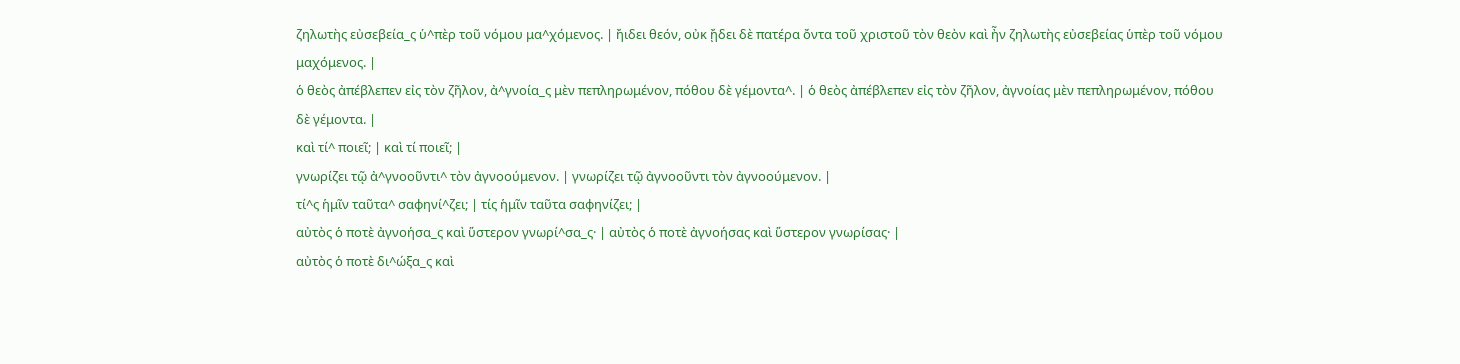ζηλωτὴς εὐσεβεία_ς ὑ^πὲρ τοῦ νόμου μα^χόμενος. | ἤιδει θεόν, οὐκ ᾔδει δὲ πατέρα ὄντα τοῦ χριστοῦ τὸν θεὸν καὶ ἦν ζηλωτὴς εὐσεβείας ὑπὲρ τοῦ νόμου μαχόμενος. |
ὁ θεὸς ἀπέβλεπεν εἰς τὸν ζῆλον, ἀ^γνοία_ς μὲν πεπληρωμένον, πόθου δὲ γέμοντα^. | ὁ θεὸς ἀπέβλεπεν εἰς τὸν ζῆλον, ἀγνοίας μὲν πεπληρωμένον, πόθου δὲ γέμοντα. |
καὶ τί^ ποιεῖ; | καὶ τί ποιεῖ; |
γνωρίζει τῷ ἀ^γνοοῦντι^ τὸν ἀγνοούμενον. | γνωρίζει τῷ ἀγνοοῦντι τὸν ἀγνοούμενον. |
τί^ς ἡμῖν ταῦτα^ σαφηνί^ζει; | τίς ἡμῖν ταῦτα σαφηνίζει; |
αὐτὸς ὁ ποτὲ ἀγνοήσα_ς καὶ ὕστερον γνωρί^σα_ς· | αὐτὸς ὁ ποτὲ ἀγνοήσας καὶ ὕστερον γνωρίσας· |
αὐτὸς ὁ ποτὲ δι^ώξα_ς καὶ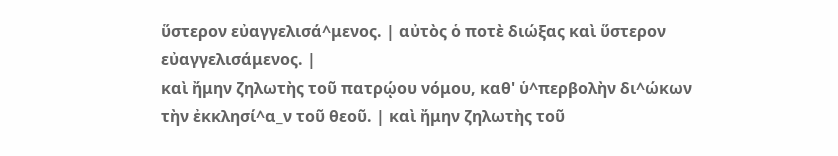ὕστερον εὐαγγελισά^μενος. | αὐτὸς ὁ ποτὲ διώξας καὶ ὕστερον εὐαγγελισάμενος. |
καὶ ἤμην ζηλωτὴς τοῦ πατρῴου νόμου, καθ' ὑ^περβολὴν δι^ώκων τὴν ἐκκλησί^α_ν τοῦ θεοῦ. | καὶ ἤμην ζηλωτὴς τοῦ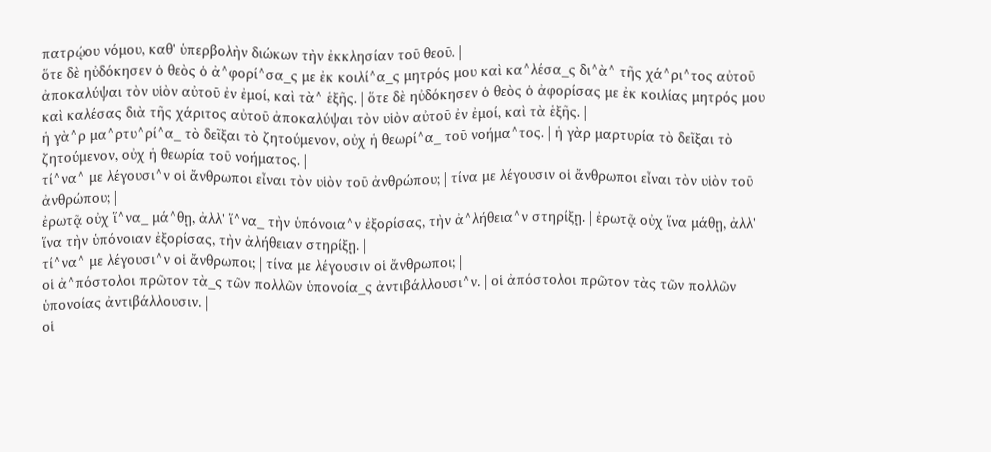πατρῴου νόμου, καθ' ὑπερβολὴν διώκων τὴν ἐκκλησίαν τοῦ θεοῦ. |
ὅτε δὲ ηὐδόκησεν ὁ θεὸς ὁ ἀ^φορί^σα_ς με ἐκ κοιλί^α_ς μητρός μου καὶ κα^λέσα_ς δι^ὰ^ τῆς χά^ρι^τος αὐτοῦ ἀποκαλύψαι τὸν υἱὸν αὐτοῦ ἐν ἐμοί, καὶ τὰ^ ἑξῆς. | ὅτε δὲ ηὐδόκησεν ὁ θεὸς ὁ ἀφορίσας με ἐκ κοιλίας μητρός μου καὶ καλέσας διὰ τῆς χάριτος αὐτοῦ ἀποκαλύψαι τὸν υἱὸν αὐτοῦ ἐν ἐμοί, καὶ τὰ ἑξῆς. |
ἡ γὰ^ρ μα^ρτυ^ρί^α_ τὸ δεῖξαι τὸ ζητούμενον, οὐχ ἡ θεωρί^α_ τοῦ νοήμα^τος. | ἡ γὰρ μαρτυρία τὸ δεῖξαι τὸ ζητούμενον, οὐχ ἡ θεωρία τοῦ νοήματος. |
τί^να^ με λέγουσι^ν οἱ ἄνθρωποι εἶναι τὸν υἱὸν τοῦ ἀνθρώπου; | τίνα με λέγουσιν οἱ ἄνθρωποι εἶναι τὸν υἱὸν τοῦ ἀνθρώπου; |
ἐρωτᾷ οὐχ ἵ^να_ μά^θῃ, ἀλλ' ἵ^να_ τὴν ὑπόνοια^ν ἐξορίσας, τὴν ἀ^λήθεια^ν στηρίξῃ. | ἐρωτᾷ οὐχ ἵνα μάθῃ, ἀλλ' ἵνα τὴν ὑπόνοιαν ἐξορίσας, τὴν ἀλήθειαν στηρίξῃ. |
τί^να^ με λέγουσι^ν οἱ ἄνθρωποι; | τίνα με λέγουσιν οἱ ἄνθρωποι; |
οἱ ἀ^πόστολοι πρῶτον τὰ_ς τῶν πολλῶν ὑπονοία_ς ἀντιβάλλουσι^ν. | οἱ ἀπόστολοι πρῶτον τὰς τῶν πολλῶν ὑπονοίας ἀντιβάλλουσιν. |
οἱ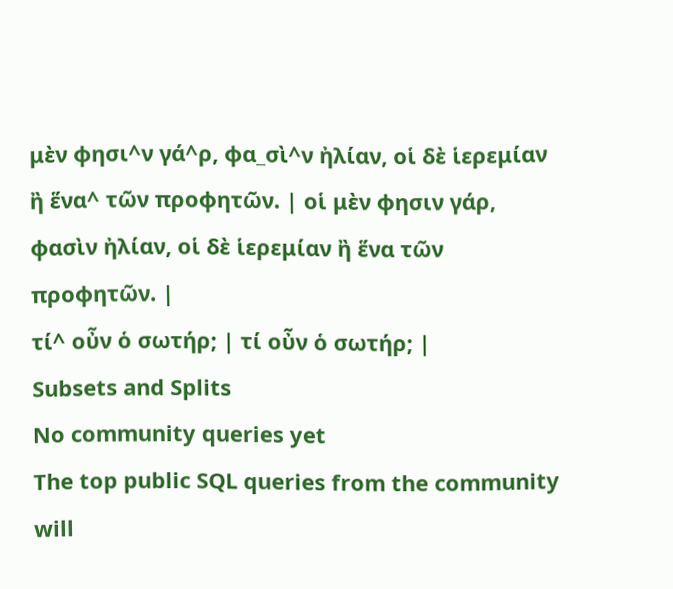μὲν φησι^ν γά^ρ, φα_σὶ^ν ἠλίαν, οἱ δὲ ἱερεμίαν ἢ ἕνα^ τῶν προφητῶν. | οἱ μὲν φησιν γάρ, φασὶν ἠλίαν, οἱ δὲ ἱερεμίαν ἢ ἕνα τῶν προφητῶν. |
τί^ οὖν ὁ σωτήρ; | τί οὖν ὁ σωτήρ; |
Subsets and Splits
No community queries yet
The top public SQL queries from the community will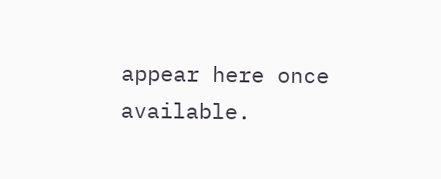appear here once available.